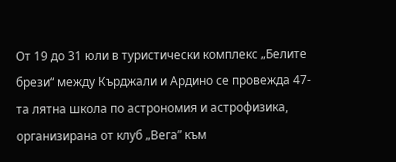От 19 до 31 юли в туристически комплекс „Белите брези“ между Кърджали и Ардино се провежда 47- та лятна школа по астрономия и астрофизика, организирана от клуб „Вега” към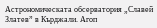Астрономическата обсерватория „Славей Златев” в Кърджали. Агоп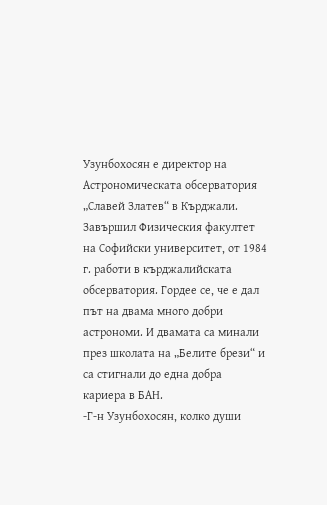Узунбохосян е директор на Астрономическата обсерватория „Славей Златев“ в Кърджали. Завършил Физическия факултет на Софийски университет, от 1984 г. работи в кърджалийската обсерватория. Гордее се, че е дал път на двама много добри астрономи. И двамата са минали през школата на „Белите брези“ и са стигнали до една добра кариера в БАН.
-Г-н Узунбохосян, колко души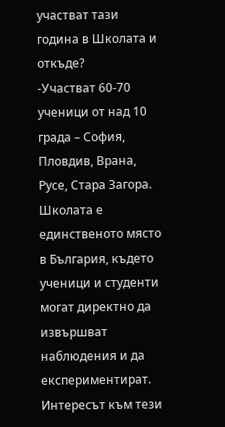участват тази година в Школата и откъде?
-Участват 60-70 ученици от над 10 града – София, Пловдив, Врана, Русе, Стара Загора. Школата е единственото място в България, където ученици и студенти могат директно да извършват наблюдения и да експериментират. Интересът към тези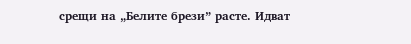срещи на „Белите брези” расте. Идват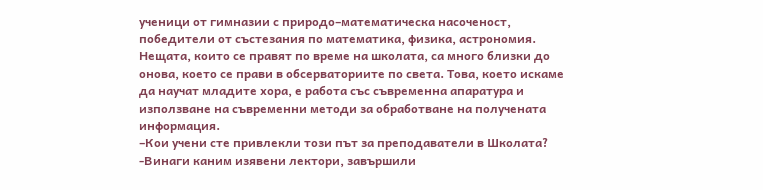ученици от гимназии с природо–математическа насоченост, победители от състезания по математика, физика, астрономия. Нещата, които се правят по време на школата, са много близки до онова, което се прави в обсерваториите по света. Това, което искаме да научат младите хора, е работа със съвременна апаратура и използване на съвременни методи за обработване на получената информация.
–Кои учени сте привлекли този път за преподаватели в Школата?
-Винаги каним изявени лектори, завършили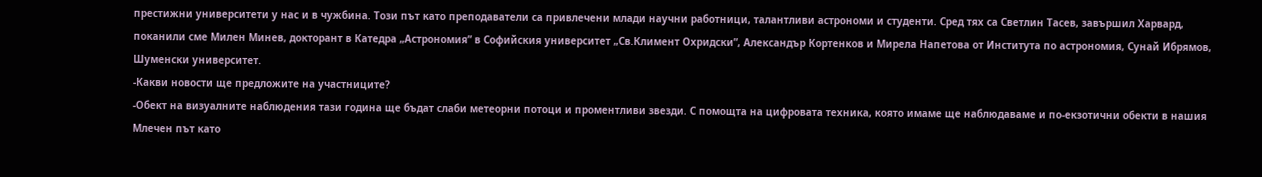престижни университети у нас и в чужбина. Този път като преподаватели са привлечени млади научни работници, талантливи астрономи и студенти. Сред тях са Светлин Тасев, завършил Харвард, поканили сме Милен Минев, докторант в Катедра „Астрономия” в Софийския университет „Св.Климент Охридски”, Александър Кортенков и Мирела Напетова от Института по астрономия, Сунай Ибрямов, Шуменски университет.
-Какви новости ще предложите на участниците?
-Обект на визуалните наблюдения тази година ще бъдат слаби метеорни потоци и проментливи звезди. С помощта на цифровата техника, която имаме ще наблюдаваме и по-екзотични обекти в нашия Млечен път като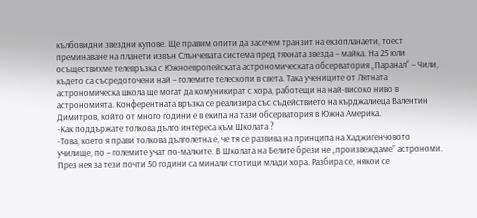кълбовидни звездни купове. Ще правим опити да засечем транзит на екзопланаети, тоест преминаване на планети извън Слънчевата система пред тяхната звезда – майка. На 25 юли осъществихме телевръзка с Южноевропейската астрономическата обсерватория „Паранал“ – Чили, където са съсредоточени най – големите телескопи в света. Така учениците от Лятната астрономическа школа ще могат да комуникират с хора, работещи на най-високо ниво в астрономията. Конферентната връзка се реализира със съдействието на кърджалиеца Валентин Димитров, който от много години е в екипа на тази обсерватория в Южна Америка.
-Как поддържате толкова дълго интереса към Школата ?
-Това, което я прави толкова дълголетна е, че тя се развива на принципа на Хаджигенчовото училище, по – големите учат по-малките. В Школата на Белите брези не „произвеждаме” астрономи. През нея за тези почти 50 години са минали стотици млади хора. Разбира се, някои се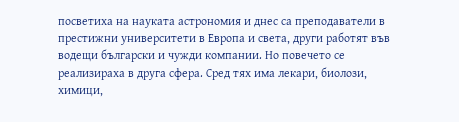посветиха на науката астрономия и днес са преподаватели в престижни университети в Европа и света, други работят във водещи български и чужди компании. Но повечето се реализираха в друга сфера. Сред тях има лекари, биолози, химици,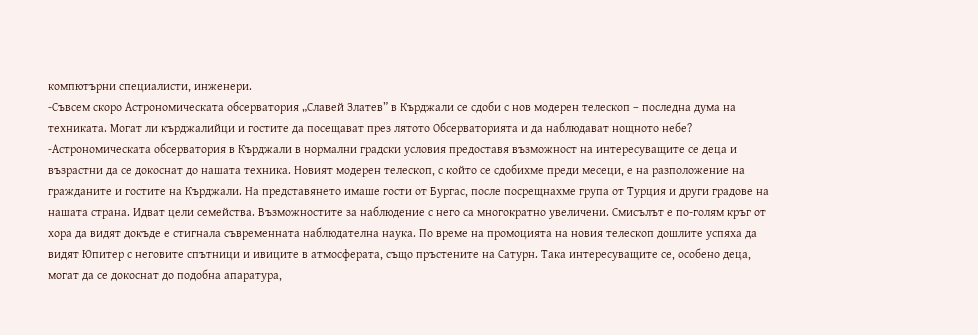компютърни специалисти, инженери.
-Съвсем скоро Астрономическата обсерватория „Славей Златев” в Кърджали се сдоби с нов модерен телескоп – последна дума на техниката. Могат ли кърджалийци и гостите да посещават през лятото Обсерваторията и да наблюдават нощното небе?
-Астрономическата обсерватория в Кърджали в нормални градски условия предоставя възможност на интересуващите се деца и възрастни да се докоснат до нашата техника. Новият модерен телескоп, с който се сдобихме преди месеци, е на разположение на гражданите и гостите на Кърджали. На представянето имаше гости от Бургас, после посрещнахме група от Турция и други градове на нашата страна. Идват цели семейства. Възможностите за наблюдение с него са многократно увеличени. Смисълът е по-голям кръг от хора да видят докъде е стигнала съвременната наблюдателна наука. По време на промоцията на новия телескоп дошлите успяха да видят Юпитер с неговите спътници и ивиците в атмосферата, също пръстените на Сатурн. Така интересуващите се, особено деца, могат да се докоснат до подобна апаратура,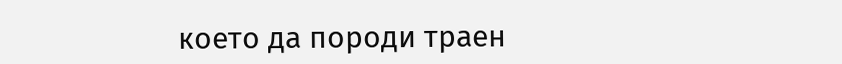което да породи траен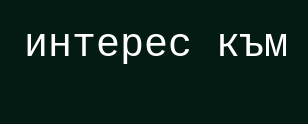интерес към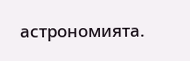астрономията.